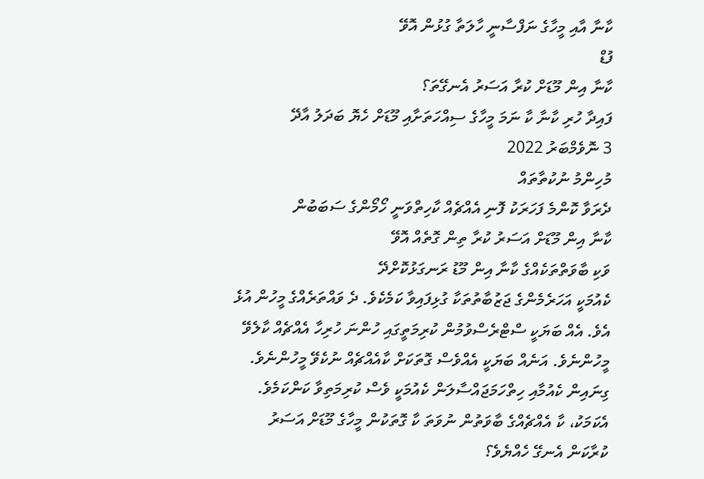ކާނާ އާއި މީހާގެ ނަފްސާނީ ހާލަތާ ގުޅުން އޮވޭ
ފުޑް
ކާނާ އިން މޫޑަށް ކުރާ އަސަރު އެނގޭތަ؟
ފައިދާ ހުރި ކާނާ ކާ ނަމަ މީހާގެ ސިއްހަތަށާއި މޫޑަށް ހެޔޮ ބަދަލު އާދޭ
3 ނޮވެމްބަރު 2022
މުހިންމު ނުކުތާތައް
ދެރަވާ ކޮންމެ ފަހަރަކު ފޮނި އެއްޗެއް ކާހިތްވަނީ ހޯމޯންގެ ސަބަބުން
ކާނާ އިން މޫޑަށް އަސަރު ކުރާ ތިން ގޮތެއް އޮވޭ
ވަކި ބާވަތްތަކެއްގެ ކާނާ އިން މޫޑު ރަނގަޅުކޮށްދޭ
ކެއުމަކީ އަހަރެމެންގެ ޖަޒުބާތުތަކާ ގުޅިފައިވާ ކަމެކެވެ. ދެ ވައްތަރެއްގެ މީހުން އުޅެ އެވެ. އެއް ބަޔަކީ ސްޓްރެސްވުމުން ކުރިމަތީގައި ހުންނަ ހުރިހާ އެއްޗެއް ކާލެވޭ މީހުންނެވެ. އަނެއް ބަޔަކީ އެއްވެސް ގޮތަކަށް ކާއެއްޗެއް ނުކެވޭ މީހުންނެވެ. ގިނައިން ކެއުމާއި ހިތްހަމަޖައްސާލަން ކެއުމަކީ ވެސް ކުރިމަތިވާ ކަންކަމެވެ.
އެކަމަކު، ކާ އެއްޗެއްގެ ބާވަތުން ނުވަތަ ކާ ގޮތަކުން މީހާގެ މޫޑަށް އަސަރު ކުރާކަން އެނގޭ ހެއްޔެވެ؟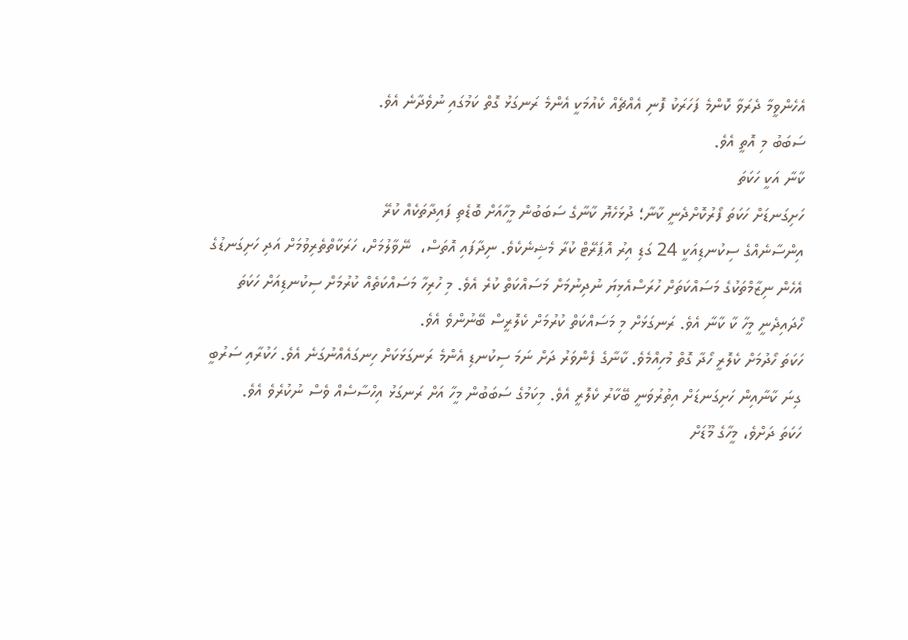އެހެންވީމާ ދެރަވާ ކޮންމެ ފަހަރަކު ފޮނި އެއްޗެއް ކެއުމަކީ އެންމެ ރަނގަޅު ގޮތް ކަމުގައި ނުވެދާނެ އެވެ.
ސަބަބު މި އޮތީ އެވެ.
ކާނާ އަކީ ހަކަތަ
ހަށިގަނޑަށް ހަކަތަ ފޯރުކޮށްދެނީ ކާނާ؛ ދުޅަހެޔޮ ކާނާގެ ސަބަބުން މީހާއަށް ބޮޑެތި ފައިދާތަކެއް ކުރޭ
އިންސާނެއްގެ ސިކުނޑިއަކީ 24 ގަޑި އިރު އޮޕަރޭޓް ކުރާ މެޝިނެކެވެ. ނިދާފައި އޮތަސް،  ނޭވާލުމަށް، ހަރަކާތްތެރިވުމަށް އަދި ހަށިގަނޑުގެ އެހެން ނިޒާމްތަކުގެ މަސައްކަތަށް ހުރަސްއެޅިޔަ ނުދިނުމަށް މަސައްކަތް ކުރެ އެވެ. މި ހުރިހާ މަސައްކަތެއް ކުރުމަށް ސިކުނޑިއަށް ހަކަތަ ހޯދައިދެނީ މީހާ ކާ ކާނާ އެވެ. ރަނގަޅަށް މި މަސައްކަތް ކުރުމަށް ކެލޮރީސް ބޭނުންވެ އެވެ.
ހަކަތަ ހޯދުމަށް ކެލޮރީ ހޯދާ ގޮތް މުހިއްމެވެ. ކާނާގެ ފެންވަރު ދަށް ނަމަ ސިކުނޑި އެންމެ ރަނގަޅަކަށް ހިނގައެއްނުގަނެ އެވެ. ހަކުރާއި ސަރުބީ ގިނަ ކާނާއިން ހަށިގަނޑަށް އިތުރުވަނީ ބޭކާރު ކެލޮރީ އެވެ. މިކަމުގެ ސަބަބުން މީހާ އަށް ރަނގަޅު އިހްސާސެއް ވެސް ނުކުރެވެ އެވެ.
ހަކަތަ ދަށްވެ، މީހާގެ މޫޑަށް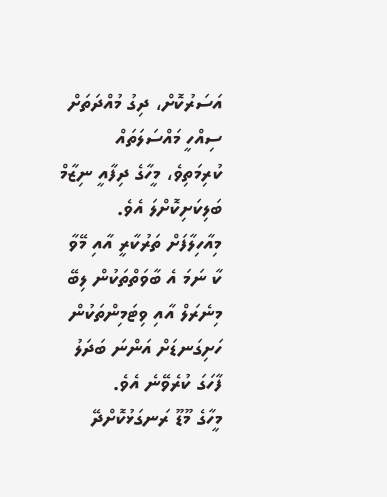އަސަރުކޮށް، ދިގު މުއްދަތަށް ސިއްހީ މައްސަލަތައް ކުރިމަތިވެ، މީހާގެ ދިފާއީ ނިޒާމް ބަލިކަށިކޮށްލަ އެވެ.
މިއާހިލާފަށް ތަރުކާރީ އާއި މޭވާ ކާ ނަމަ އެ ބާވަތްތަކުން ލިބޭ މިނެރަލް އާއި ވިޓަމިންތަކުން ހަށިގަނޑަށް އަންނަ ބަދަލު ފާހަގަ ކުރެވޭނެ އެވެ.
މީހާގެ މޫޑޫ ރަނގަޅުކޮށްދޭ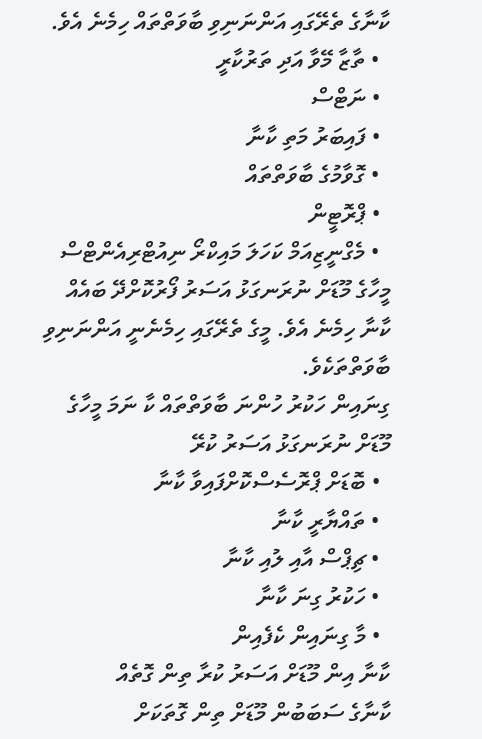ކާނާގެ ތެރޭގައި އަންނަނިވި ބާވަތްތައް ހިމެނެ އެވެ.
  • ތާޒާ މޭވާ އަދި ތަރުކާރީ
  • ނަޓްސް
  • ފައިބަރު މަތި ކާނާ
  • ގޮވާމުގެ ބާވަތްތައް
  • ޕްރޮޓީން
  • މެގްނީޒިއަމް ކަހަލަ މައިކްރޯ ނިއުޓްރިއެންޓްސް
މީހާގެ މޫޑަށް ނުރަނގަޅު އަސަރު ފޯރުކޮށްދޭ ބައެއް ކާނާ ހިމެނެ އެވެ. މީގެ ތެރޭގައި ހިމެނެނީ އަންނަނިވި ބާވަތްތަކެވެ.
ގިނައިން ހަކުރު ހުންނަ ބާވަތްތައް ކާ ނަމަ މީހާގެ މޫޑަށް ނުރަނގަޅު އަސަރު ކުރޭ
  • ބޮޑަށް ޕްރޮސެސްކޮށްފައިވާ ކާނާ
  • ތައްޔާރީ ކާނާ
  • ޗިޕްސް އާއި ލުއި ކާނާ
  • ހަކުރު ގިނަ ކާނާ
  • މާ ގިނައިން ކެފެއިން
ކާނާ އިން މޫޑަށް އަސަރު ކުރާ ތިން ގޮތެއް
ކާނާގެ ސަބަބުން މޫޑަށް ތިން ގޮތަކަށް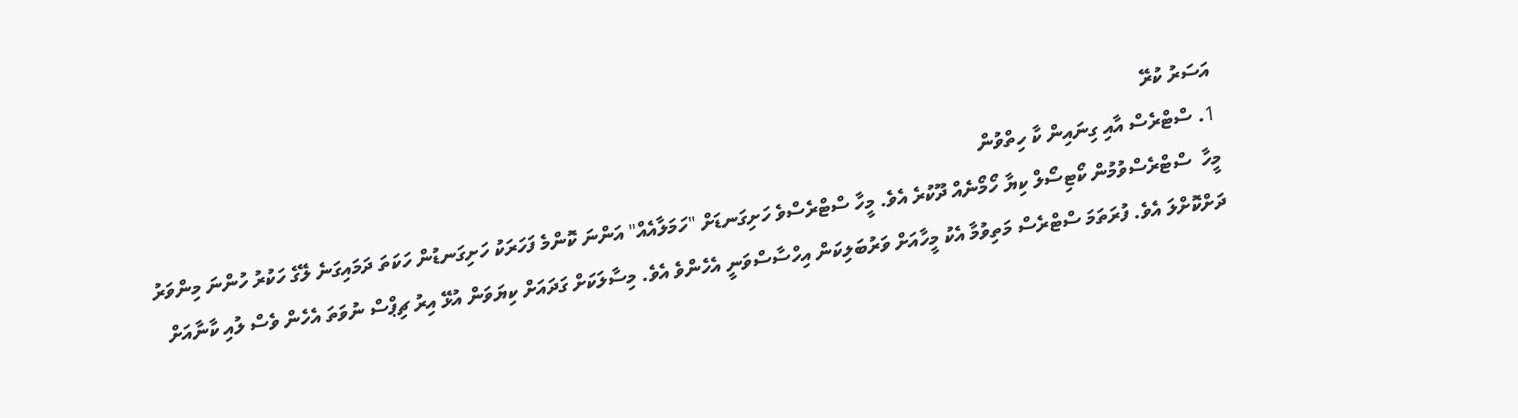އަސަރު ކުރޭ
1. ސްޓްރެސް އާއި ގިނައިން ކާ ހިތްވުން
މީހާ  ސްޓްރެސްވުމުން ކޯޓިސޯލް ކިޔާ ހޯމޯނެއް ދޫކުރެ އެވެ. މީހާ ސްޓްރެސްވެ ހަށިގަނޑަށް "ހަމަލާއެއް" އަންނަ ކޮންމެ ފަހަރަކު ހަށިގަނޑުން ހަކަތަ ދަމައިގަނެ ލޭގެ ހަކުރު ހުންނަ މިންވަރު ދަށްކޮށްލަ އެވެ. ފުރަތަމަ ސްޓްރެސް މަތިވުމާ އެކު މީހާއަށް ވަރުބަލިކަން އިހްސާސްވަނީ އެހެންވެ އެވެ. މިސާލަކަށް ގަދައަށް ކިޔަވަން އުޅޭ އިރު ޗިޕްސް ނުވަތަ އެހެން ވެސް ލުއި ކާނާއަށް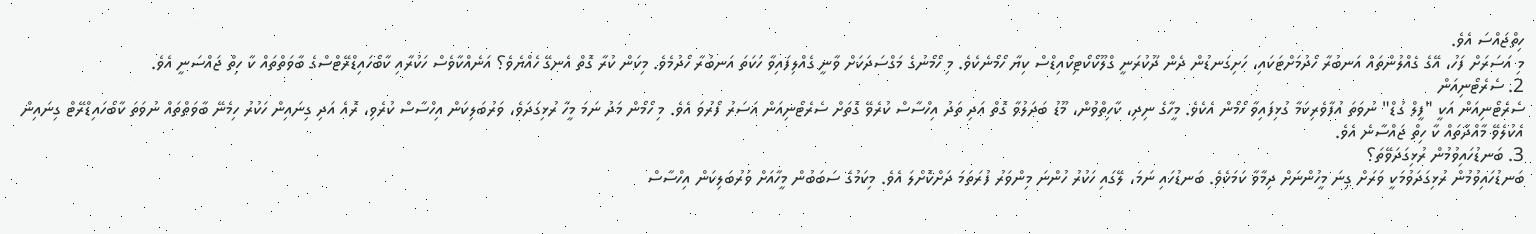ހިތްޖައްސަ އެވެ.
މި އަސަރަށް ފަހު، އޭގެ ގެއްލުންތައް އަނބުރާ ހޯދުމަށްޓަކައި، ހަށިގަނޑުން ދެން ދޫކުރަނީ ގްލޫކޯކޯޓިކޯއިޑްސް ކިޔާ ހޯމޯނެކެވެ. މި ހޯމޯނުގެ މަގްސަދަކަށް ވާނީ ގެއްލިފައިވާ ހަކަތަ އަނބުރާ ހޯދުމެވެ. މިކަން ކުރާ ގޮތް އެނގޭ ހެއްޔެވެ؟ އަނެއްކާވެސް ހަކުރާއި ކާބޯހައިޑްރޭޓްސްގެ ބާވަތްތައް ކާ ހިތް ޖައްސަނީ އެވެ.
2. ސެރެޓޯނިއަން
ސެރެޓޯނިއަން އަކީ "ފީލް ގުޑް" ނުވަތަ އުފާވެރިކަމާ ގުޅިފައިވާ ހޯމޯން އެކެވެ. މީހާގެ ނިދި، ކާހިތްވުން، މޫޑު ބަދަލުވާ ގޮތް އަދި ތަދު އިހްސާސް ކުރެވޭ ގޮތަށް ސެރެޓޯނިއަން އަސަރު ފޯރުވަ އެވެ. މި ހޯމޯން މަދު ނަމަ މީހާ ރުޅިގަދަވެ، ވަރުބަލިކަން އިހްސާސް ކުރެވި، ރޮއެ އަދި ގިނައިން ހަކުރު ހިމެނޭ ބާވަތްތައް ނުވަތަ ކާބޯހައިޑްރޭޓް ގިނައިން އެކުލެވޭ މާއްދާތައް ކާ ހިތް ޖައްސާނެ އެވެ.
3. ބަނޑުހައިވުމުން ރުޅިގަދަވޭތަ؟
ބަނޑުހައިވުމުން ރުޅިގަދަވުމަކީ ވަރަށް ގިނަ މީހުންނަށް ދިމާވާ ކަމަކެވެ. ބަނޑުހައި ނަމަ، ލޭގައި ހަކުރު ހުންނަ މިންވަރު ފުރަތަމަ ދަށްކޮށްލަ އެވެ. މިކަމުގެ ސަބަބުން މީހާއަށް ވަރުބަލިކަން އިހްސާސް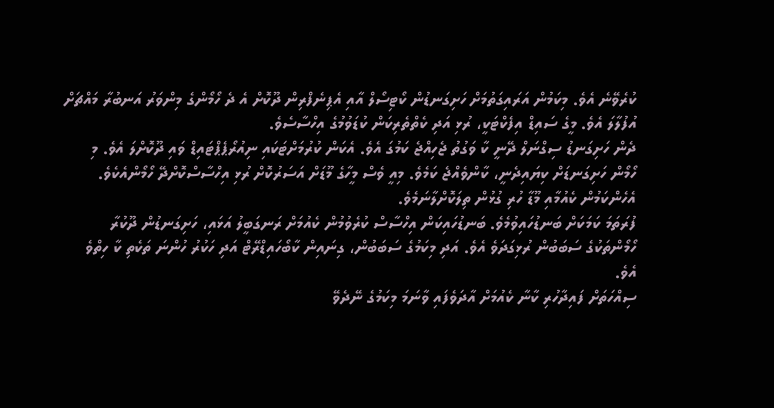ކުރެވޭނެ އެވެ. މިކަމުން އަރައިގަތުމަށް ހަށިގަނޑުން ކޯޓިސޯލް އާއި އެޕިނެފްރިން ދޫކޮށް އެ ދެ ހޯމޯންގެ މިންވަރު އަނބުރާ މައްޗަށް އުފުލާލަ އެވެ. މީގެ ސައިޑް އިފެކްޓަކީ، ރުޅި އަދި ކެތްތެރިކަން ކުޑަވުމުގެ އިހްސާސެވެ.
ދެން ހަށިގަނޑު ސިގްނަލް ދޭނީ ކާ ވަގުތު ޖެހިއްޖެ ކަމުގަ އެވެ. އެކަން ކުރުމަށްޓަކައި ނިއުރޯޕެޕްޓައިޑް ވައި ދޫކޮށްލަ އެވެ. މި ހޯމޯން ހަށިގަނޑަށް ކިޔައިދެނީ، ކާންވެއްޖެ ކަމެވެ. މިއީ ވެސް މީހާގެ މޫޑަށް އަސަރުކޮށް ރުޅި އިހްސާސްކޮށްދޭ ހޯމޯންއެކެވެ.
އެހެންކަމުން ކެއުމާއި މޫޑާ ހުރި ގުޅުން ތިލަކޮށްލާނަމެވެ.
ފުރަތަމަ ކަމަކަށް ބަނޑުހައިވުމެވެ. ބަނޑުހައިކަން އިހްސާސް ކުރެވުމުން ކެއުމަށް ރަނގަބީލު އަޅައި، ހަށިގަނޑުން ދޫކުރާ ހޯމޯންތަކުގެ ސަބަބުން ރުޅިގަދަވެ އެވެ. އަދި މިކަމުގެ ސަބަބުން، ގިނައިން ކާބޯހައިޑްރޭޓް އަދި ހަކުރު ހުންނަ ތަކެތި ކާ ހިތްވެ އެވެ.
ސިއްހަތަށް ފައިދާހުރި ކާނާ ކެއުމަށް އާދަވެފައި ވާނަމަ މިކަމުގެ ނޭދެވޭ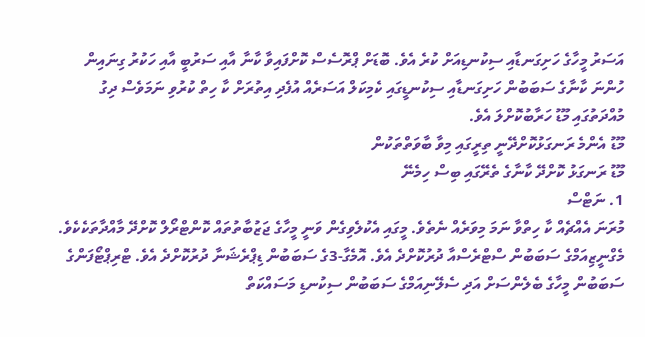އަސަރު މީހާގެ ހަށިގަނޑާއި ސިކުނޑިއަށް ކުރެ އެވެ. ބޮޑަށް ޕްރޮސެސް ކޮށްފައިވާ ކާނާ އާއި ސަރުބީ އާއި ހަކުރު ގިނައިން ހުންނަ ކާނާގެ ސަބަބުން ހަށިގަނޑާއި ސިކުނޑީގައި ކެމިކަލް އަސަރެއް އުފެދި އިތުރަށް ކާ ހިތް ކުރުވި ނަމަވެސް ދިގު މުއްދަތުގައި މޫޑު ހަރާބުކޮށްލަ އެވެ.
މޫޑު އެންމެ ރަނގަޅުކޮށްދޭނީ ތިރީގައި މިވާ ބާވަތްތަކުން
މޫޑު ރަނގަޅު ކޮށްދޭ ކާނާގެ ތެރޭގައި ބިސް ހިމެނޭ
1. ނަޓްސް
މުރަނަ އެއްޗެއް ކާ ހިތްވާ ނަމަ މިވަރެއް ނެތެވެ. މީގައި އެކުލެވިގެން ވަނީ މީހާގެ ޖަޒުބާތުތައް ކޮންޓްރޯލް ކޮށްދޭ މާއްދާތަކެކެވެ. މެގްނީޒިއަމްގެ ސަބަބުން ސްޓްރެސްއާ ދުރުކޮށްދެ އެވެ. އޮމެގާ-3ގެ ސަބަބުން ޑިޕްރެޝަނާ ދުރުކޮށްދެ އެވެ. ޓްރިޕްޓޯފަންގެ ސަބަބުން މީހާގެ ބެލެންސަށް އަދި ސެލޭނިއަމްގެ ސަބަބުން ސިކުނޑި މަސައްކަތް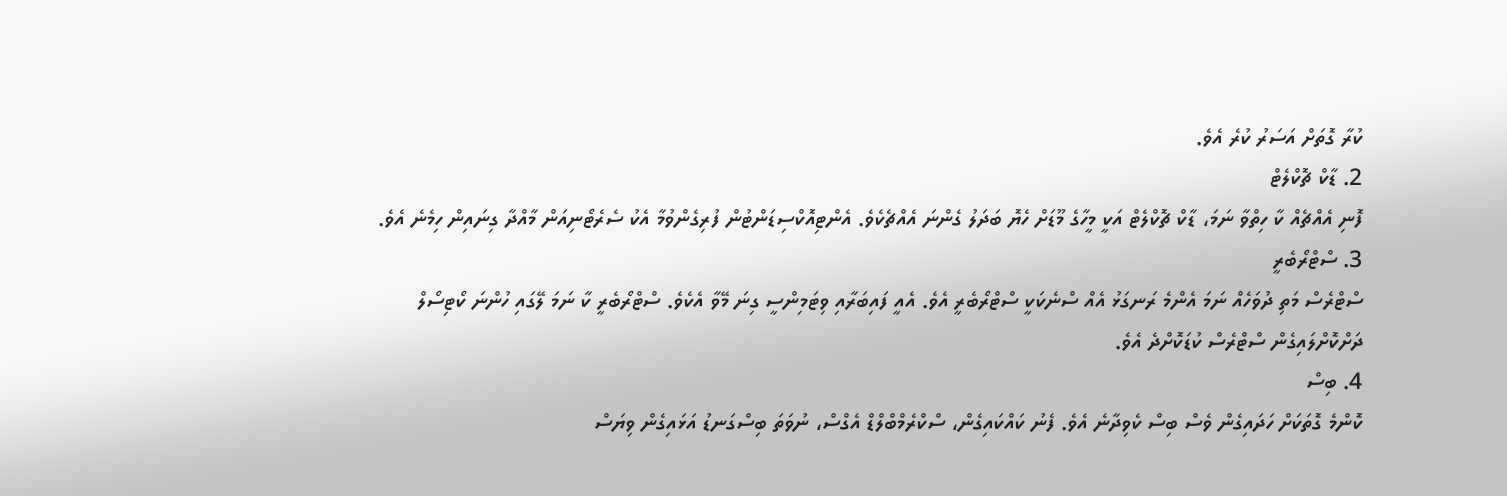ކުރާ ގޮތަށް އަސަރު ކުރެ އެވެ.
2. ޑާކް ޗޮކްލެޓް
ފޮނި އެއްޗެއް ކާ ހިތްވާ ނަމަ، ޑާކް ޗޮކްލެޓް އަކީ މީހާގެ މޫޑަށް ހެޔޮ ބަދަލު ގެންނަ އެއްޗެކެވެ. އެންޓިއޮކްސިޑަންޓުން ފުރިގެންވުމާ އެކު ސެރެޓޯނިއަން މާއްދާ ގިނައިން ހިމެނެ އެވެ.
3. ސްޓްރޯބެރީ
ސްޓްރެސް މަތި ދުވަހެއް ނަމަ އެންމެ ރަނގަޅު އެއް ސްނެކަކީ ސްޓްރޯބެރީ އެވެ. އެއީ ފައިބަރާއި ވިޓަމިންސީ ގިނަ މޭވާ އެކެވެ. ސްޓްރޯބެރީ ކާ ނަމަ ލޭގައި ހުންނަ ކޯޓިސޯލް ދަށްކޮށްލައިގެން ސްޓްރެސް ކުޑަކޮށްދެ އެވެ.
4. ބިސް
ކޮންމެ ގޮތަކަށް ހަދައިގެން ވެސް ބިސް ކެވިދާނެ އެވެ. ފެނު ކައްކައިގެން، ސްކްރެމްބްލްޑް އެގްސް، ނުވަތަ ބިސްގަނޑު އަޅައިގެން ވިޔަސް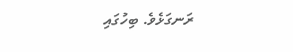ރަނގަޅެވެ. ބިހުގައި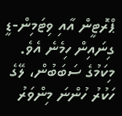ޕްރޮޓީން އާއި ވިޓަމިން-ޑީ ގިނައިން ހިމެނެ އެވެ. މިކަމުގެ ސަބަބުން، ލޭގެ ހަކުރު ހުންނަ މިންވަރު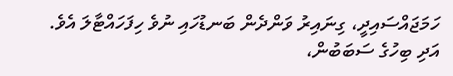ހަމަޖައްސައިދީ، ގިނައިރު ވަންދެން ބަނޑުހައި ނުވެ ހިފަހައްޓާލަ އެވެ. އަދި ބިހުގެ ސަބަބުން،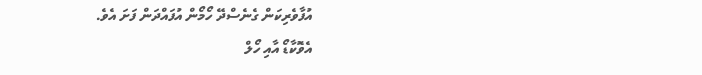އުފާވެރިކަން ގެނެސްދޭ ހޯމޯން އުފައްދަން ފަށަ އެވެ.
އެވޮކާޑޯ އާއި ހޯލް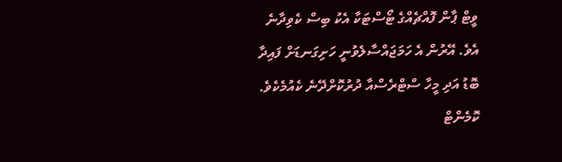ވީޓް ޕާން ފޮއްޗެއްގެ ޓޯސްޓަކާ އެކު ބިސް ކެވިދާނެ އެވެ. އޭރުން އެ ހަމަޖައްސާލެވުނީ ހަށިގަނޑަށް ފައިދާ ބޮޑު އަދި މީހާ ސްޓްރެސްއާ ދުރުކޮށްދޭނެ ކެއުމެކެވެ.
ކޮމެންޓް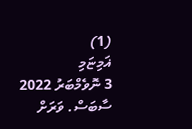(1)
ޣަމިޏަމި
3 ނޮވެމްބަރު 2022
ސާބަސް. ވަރަށް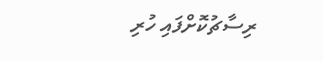ރިސާޗުކޮށްފައި ހުރި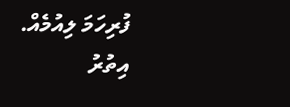ފުރިހަމަ ލިއުމެއް.
އިތުރު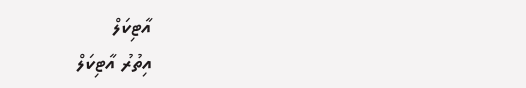އާޓިކަލް
އިތުރު އާޓިކަލް